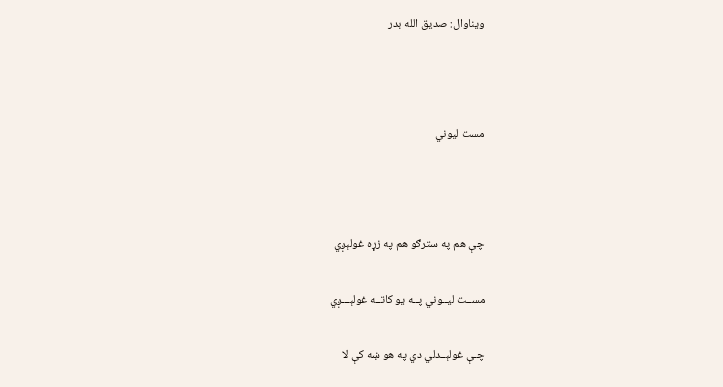ويناوال: صديق الله بدر



مست ليوني



چې هم په سترګو هم په زړه غولېږي

مســت ليــوني پــه يو كاتــه غولېـــږي

چـې غولېــدلي دي په هو ښه كې لا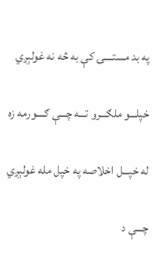په بد مستــــۍ كې به څه نه غولېږي

خپلـــو ملګـــرو تـــه چـــې ګــــورمه زه

له خپـــل اخلاصه په خپل مله غولېږي

چـــې د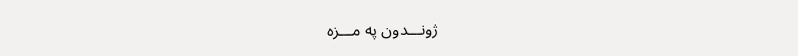ژونـــدون په مـــزه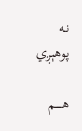نـه پوهېږي

هـــــم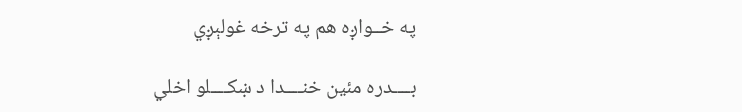په خــواږه هم په ترخه غولېږي

بــــدره مئين خنــــدا د ښكــــلو اخلي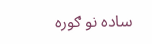ساده نو ګوره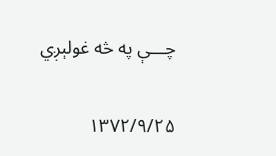چـــې په څه غولېږي

۱۳۷۲/۹/۲۵